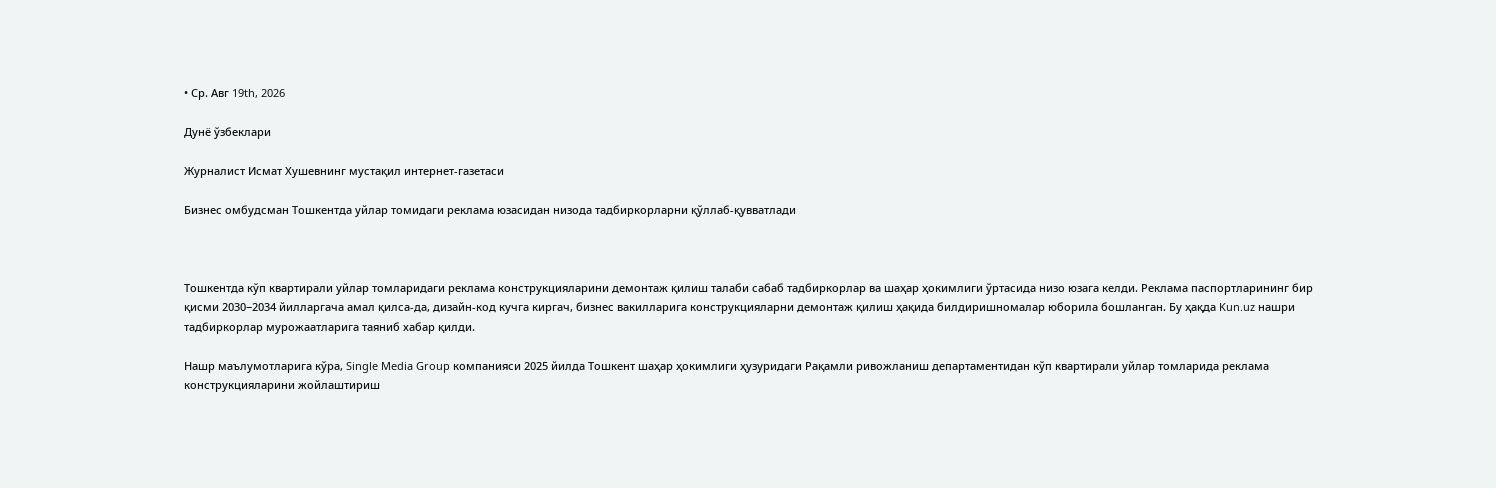• Ср. Авг 19th, 2026

Дунё ўзбеклари

Журналист Исмат Хушевнинг мустақил интернет-газетаси

Бизнес омбудсман Тошкентда уйлар томидаги реклама юзасидан низода тадбиркорларни қўллаб-қувватлади



Тошкентда кўп квартирали уйлар томларидаги реклама конструкцияларини демонтаж қилиш талаби сабаб тадбиркорлар ва шаҳар ҳокимлиги ўртасида низо юзага келди. Реклама паспортларининг бир қисми 2030−2034 йилларгача амал қилса-да, дизайн-код кучга киргач, бизнес вакилларига конструкцияларни демонтаж қилиш ҳақида билдиришномалар юборила бошланган. Бу ҳақда Kun.uz нашри тадбиркорлар мурожаатларига таяниб хабар қилди.

Нашр маълумотларига кўра, Single Media Group компанияси 2025 йилда Тошкент шаҳар ҳокимлиги ҳузуридаги Рақамли ривожланиш департаментидан кўп квартирали уйлар томларида реклама конструкцияларини жойлаштириш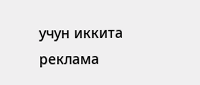учун иккита реклама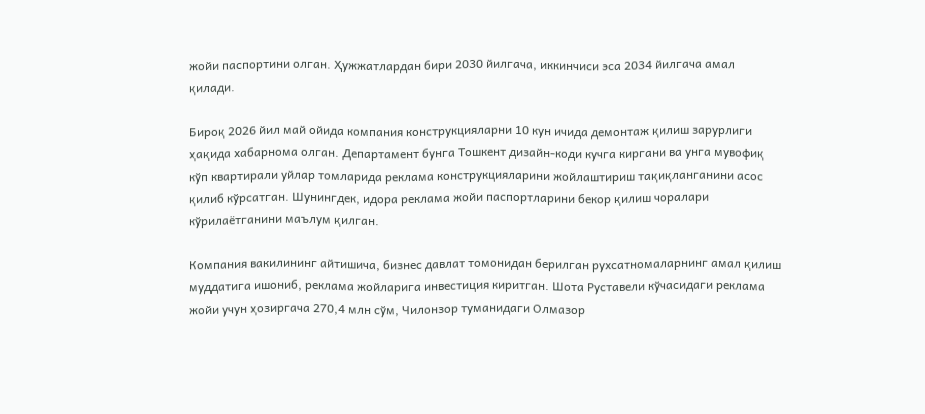жойи паспортини олган. Ҳужжатлардан бири 2030 йилгача, иккинчиси эса 2034 йилгача амал қилади.

Бироқ 2026 йил май ойида компания конструкцияларни 10 кун ичида демонтаж қилиш зарурлиги ҳақида хабарнома олган. Департамент бунга Тошкент дизайн-коди кучга киргани ва унга мувофиқ кўп квартирали уйлар томларида реклама конструкцияларини жойлаштириш тақиқланганини асос қилиб кўрсатган. Шунингдек, идора реклама жойи паспортларини бекор қилиш чоралари кўрилаётганини маълум қилган.

Компания вакилининг айтишича, бизнес давлат томонидан берилган рухсатномаларнинг амал қилиш муддатига ишониб, реклама жойларига инвестиция киритган. Шота Руставели кўчасидаги реклама жойи учун ҳозиргача 270,4 млн сўм, Чилонзор туманидаги Олмазор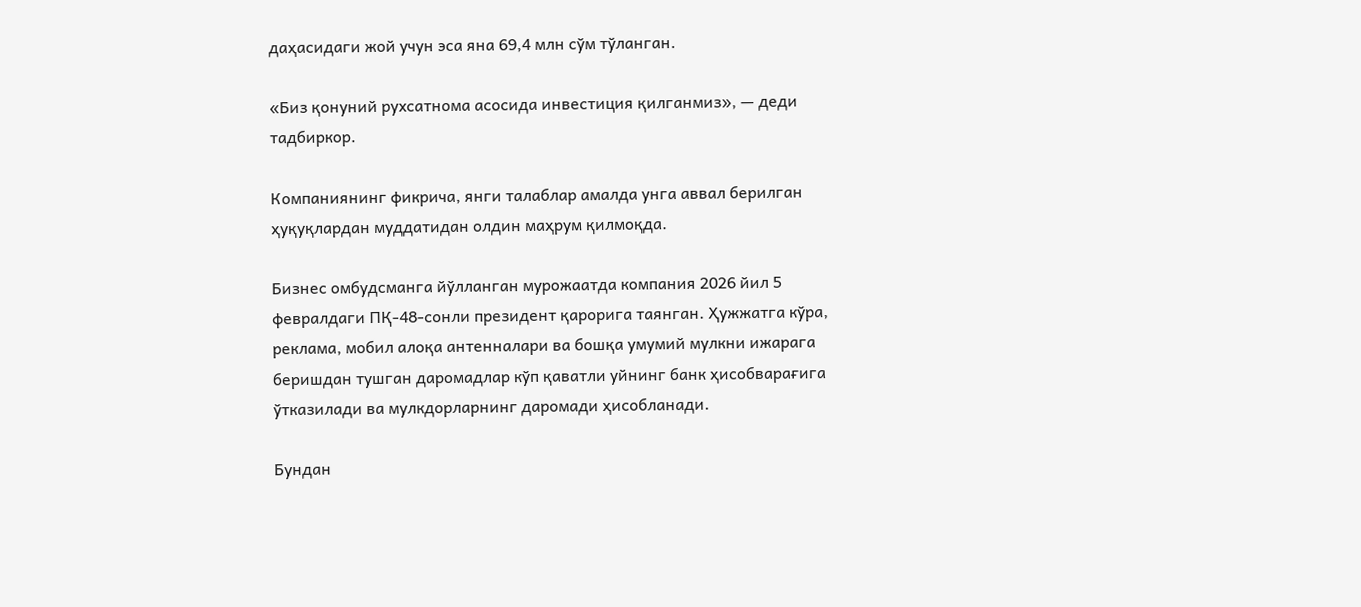даҳасидаги жой учун эса яна 69,4 млн сўм тўланган.

«Биз қонуний рухсатнома асосида инвестиция қилганмиз», — деди тадбиркор.

Компаниянинг фикрича, янги талаблар амалда унга аввал берилган ҳуқуқлардан муддатидан олдин маҳрум қилмоқда.

Бизнес омбудсманга йўлланган мурожаатда компания 2026 йил 5 февралдаги ПҚ-48-сонли президент қарорига таянган. Ҳужжатга кўра, реклама, мобил алоқа антенналари ва бошқа умумий мулкни ижарага беришдан тушган даромадлар кўп қаватли уйнинг банк ҳисобварағига ўтказилади ва мулкдорларнинг даромади ҳисобланади.

Бундан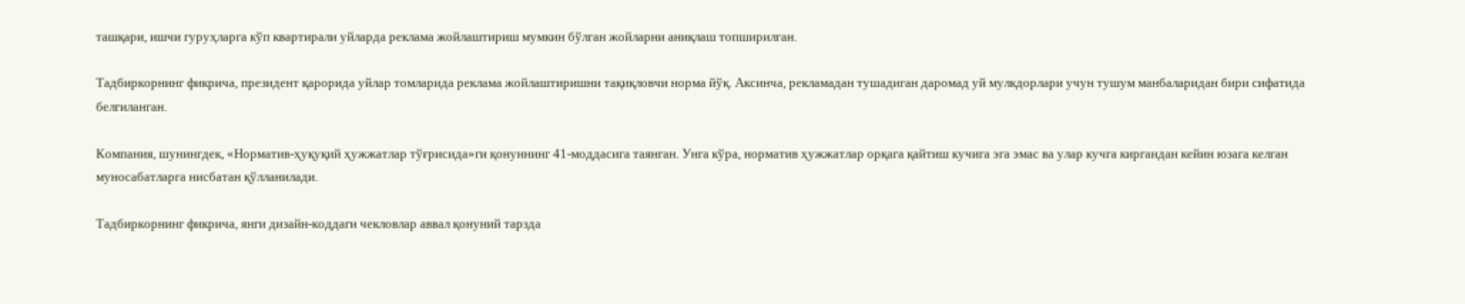ташқари, ишчи гуруҳларга кўп квартирали уйларда реклама жойлаштириш мумкин бўлган жойларни аниқлаш топширилган.

Тадбиркорнинг фикрича, президент қарорида уйлар томларида реклама жойлаштиришни тақиқловчи норма йўқ. Аксинча, рекламадан тушадиган даромад уй мулкдорлари учун тушум манбаларидан бири сифатида белгиланган.

Компания, шунингдек, «Норматив-ҳуқуқий ҳужжатлар тўғрисида»ги қонуннинг 41-моддасига таянган. Унга кўра, норматив ҳужжатлар орқага қайтиш кучига эга эмас ва улар кучга киргандан кейин юзага келган муносабатларга нисбатан қўлланилади.

Тадбиркорнинг фикрича, янги дизайн-коддаги чекловлар аввал қонуний тарзда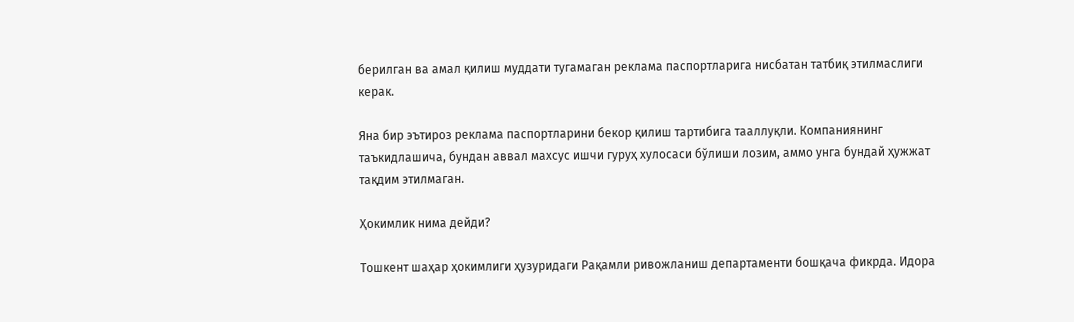берилган ва амал қилиш муддати тугамаган реклама паспортларига нисбатан татбиқ этилмаслиги керак.

Яна бир эътироз реклама паспортларини бекор қилиш тартибига тааллуқли. Компаниянинг таъкидлашича, бундан аввал махсус ишчи гуруҳ хулосаси бўлиши лозим, аммо унга бундай ҳужжат тақдим этилмаган.

Ҳокимлик нима дейди?

Тошкент шаҳар ҳокимлиги ҳузуридаги Рақамли ривожланиш департаменти бошқача фикрда. Идора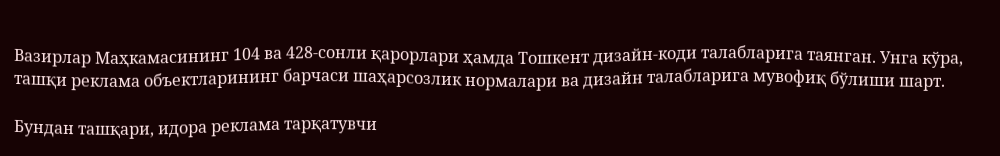Вазирлар Маҳкамасининг 104 ва 428-сонли қарорлари ҳамда Тошкент дизайн-коди талабларига таянган. Унга кўра, ташқи реклама объектларининг барчаси шаҳарсозлик нормалари ва дизайн талабларига мувофиқ бўлиши шарт.

Бундан ташқари, идора реклама тарқатувчи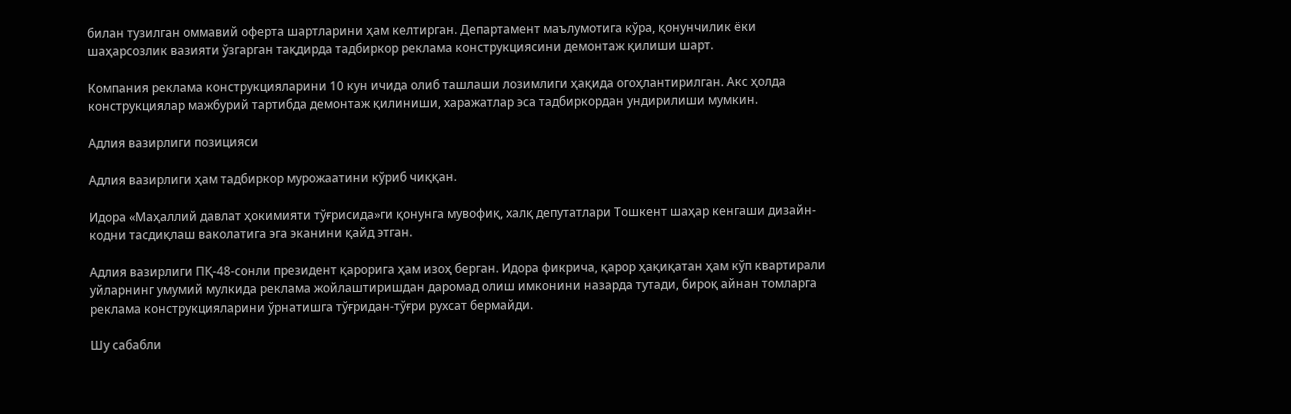билан тузилган оммавий оферта шартларини ҳам келтирган. Департамент маълумотига кўра, қонунчилик ёки шаҳарсозлик вазияти ўзгарган тақдирда тадбиркор реклама конструкциясини демонтаж қилиши шарт.

Компания реклама конструкцияларини 10 кун ичида олиб ташлаши лозимлиги ҳақида огоҳлантирилган. Акс ҳолда конструкциялар мажбурий тартибда демонтаж қилиниши, харажатлар эса тадбиркордан ундирилиши мумкин.

Адлия вазирлиги позицияси

Адлия вазирлиги ҳам тадбиркор мурожаатини кўриб чиққан.

Идора «Маҳаллий давлат ҳокимияти тўғрисида»ги қонунга мувофиқ, халқ депутатлари Тошкент шаҳар кенгаши дизайн-кодни тасдиқлаш ваколатига эга эканини қайд этган.

Адлия вазирлиги ПҚ-48-сонли президент қарорига ҳам изоҳ берган. Идора фикрича, қарор ҳақиқатан ҳам кўп квартирали уйларнинг умумий мулкида реклама жойлаштиришдан даромад олиш имконини назарда тутади, бироқ айнан томларга реклама конструкцияларини ўрнатишга тўғридан-тўғри рухсат бермайди.

Шу сабабли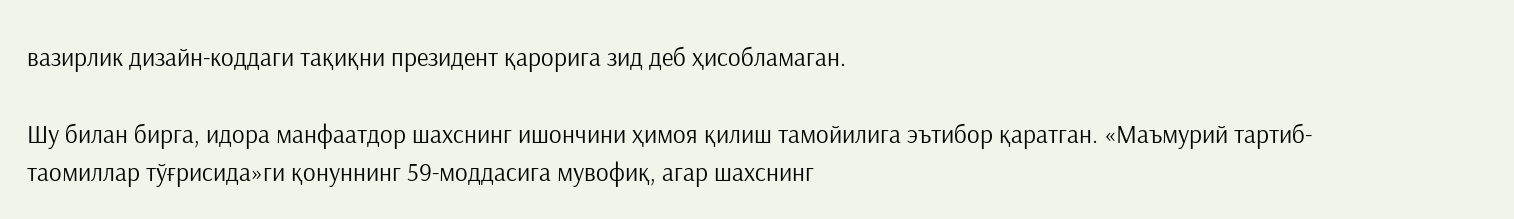вазирлик дизайн-коддаги тақиқни президент қарорига зид деб ҳисобламаган.

Шу билан бирга, идора манфаатдор шахснинг ишончини ҳимоя қилиш тамойилига эътибор қаратган. «Маъмурий тартиб-таомиллар тўғрисида»ги қонуннинг 59-моддасига мувофиқ, агар шахснинг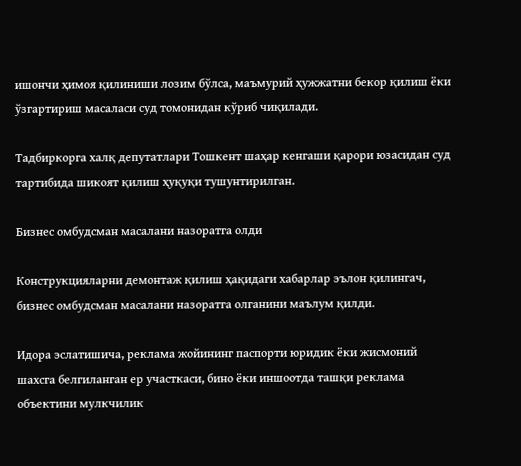ишончи ҳимоя қилиниши лозим бўлса, маъмурий ҳужжатни бекор қилиш ёки ўзгартириш масаласи суд томонидан кўриб чиқилади.

Тадбиркорга халқ депутатлари Тошкент шаҳар кенгаши қарори юзасидан суд тартибида шикоят қилиш ҳуқуқи тушунтирилган.

Бизнес омбудсман масалани назоратга олди

Конструкцияларни демонтаж қилиш ҳақидаги хабарлар эълон қилингач, бизнес омбудсман масалани назоратга олганини маълум қилди.

Идора эслатишича, реклама жойининг паспорти юридик ёки жисмоний шахсга белгиланган ер участкаси, бино ёки иншоотда ташқи реклама объектини мулкчилик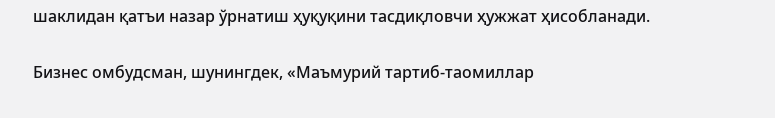шаклидан қатъи назар ўрнатиш ҳуқуқини тасдиқловчи ҳужжат ҳисобланади.

Бизнес омбудсман, шунингдек, «Маъмурий тартиб-таомиллар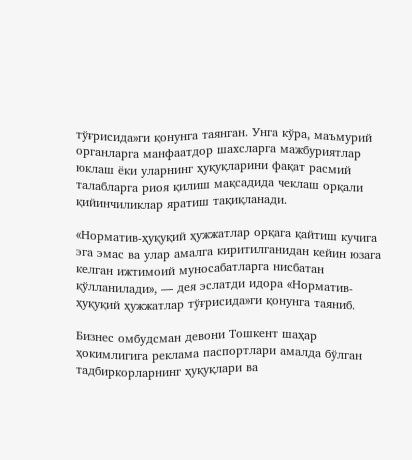тўғрисида»ги қонунга таянган. Унга кўра, маъмурий органларга манфаатдор шахсларга мажбуриятлар юклаш ёки уларнинг ҳуқуқларини фақат расмий талабларга риоя қилиш мақсадида чеклаш орқали қийинчиликлар яратиш тақиқланади.

«Норматив-ҳуқуқий ҳужжатлар орқага қайтиш кучига эга эмас ва улар амалга киритилганидан кейин юзага келган ижтимоий муносабатларга нисбатан қўлланилади», — дея эслатди идора «Норматив-ҳуқуқий ҳужжатлар тўғрисида»ги қонунга таяниб.

Бизнес омбудсман девони Тошкент шаҳар ҳокимлигига реклама паспортлари амалда бўлган тадбиркорларнинг ҳуқуқлари ва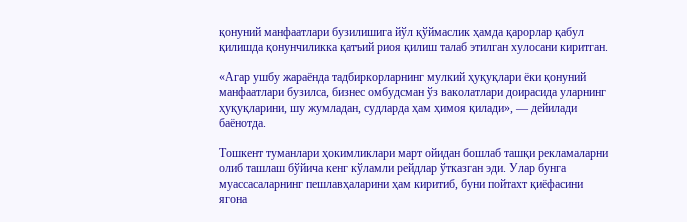қонуний манфаатлари бузилишига йўл қўймаслик ҳамда қарорлар қабул қилишда қонунчиликка қатъий риоя қилиш талаб этилган хулосани киритган.

«Агар ушбу жараёнда тадбиркорларнинг мулкий ҳуқуқлари ёки қонуний манфаатлари бузилса, бизнес омбудсман ўз ваколатлари доирасида уларнинг ҳуқуқларини, шу жумладан, судларда ҳам ҳимоя қилади», — дейилади баёнотда.

Тошкент туманлари ҳокимликлари март ойидан бошлаб ташқи рекламаларни олиб ташлаш бўйича кенг кўламли рейдлар ўтказган эди. Улар бунга муассасаларнинг пешлавҳаларини ҳам киритиб, буни пойтахт қиёфасини ягона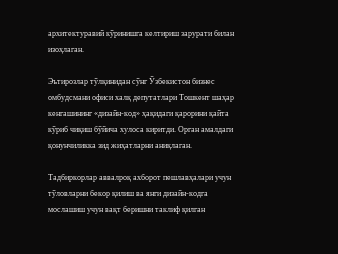архитектуравий кўринишга келтириш зарурати билан изоҳлаган.

Эътирозлар тўлқинидан сўнг Ўзбекистон бизнес омбудсмани офиси халқ депутатлари Тошкент шаҳар кенгашининг «дизайн-код» ҳақидаги қарорини қайта кўриб чиқиш бўйича хулоса киритди. Орган амалдаги қонунчиликка зид жиҳатларни аниқлаган.

Тадбиркорлар аввалроқ ахборот пешлавҳалари учун тўловларни бекор қилиш ва янги дизайн-кодга мослашиш учун вақт беришни таклиф қилган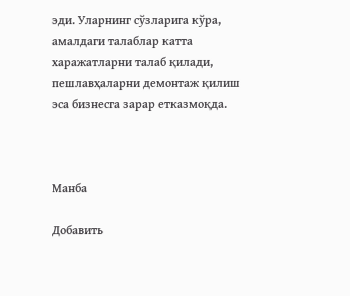эди. Уларнинг сўзларига кўра, амалдаги талаблар катта харажатларни талаб қилади, пешлавҳаларни демонтаж қилиш эса бизнесга зарар етказмоқда.



Манба

Добавить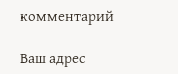комментарий

Ваш адрес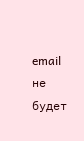email не будет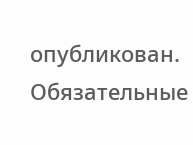опубликован. Обязательные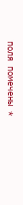поля помечены *